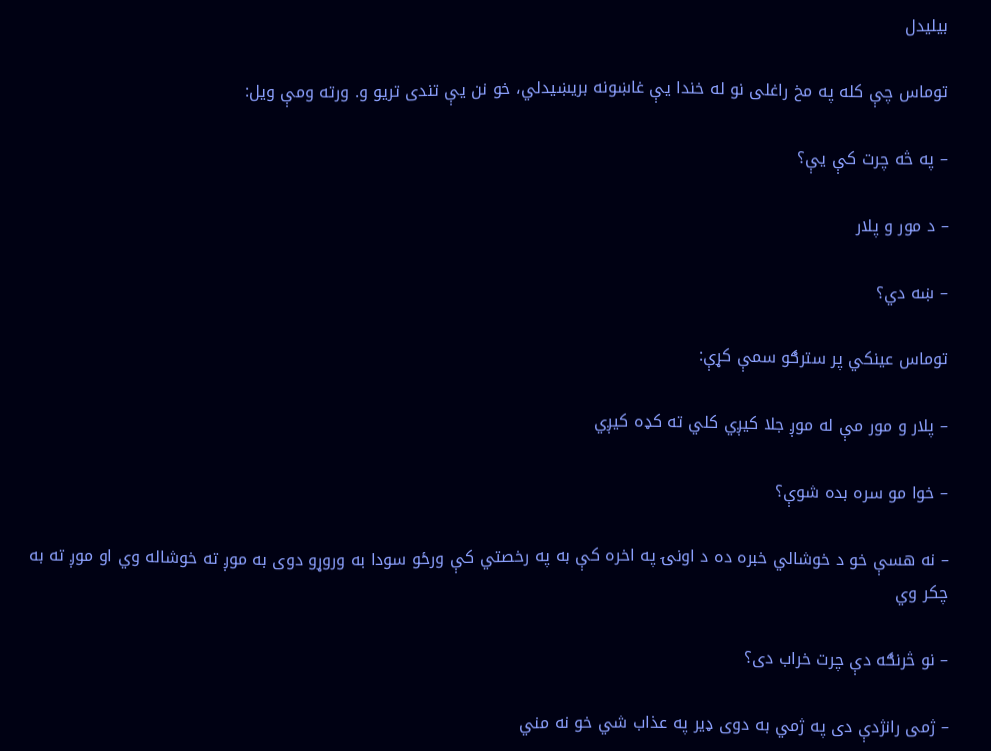بیلیدل

توماس چې کله په مخ راغلی نو له خندا یې غاښونه بریښيدلي، خو نن یې تندی تریو و. ورته ومې ویل:

– په څه چرت کې یې؟

– د مور و پلار

– ښه دي؟

توماس عینکي پر سترګو سمې کړې:

– پلار و مور مې له موږ جلا کیږي کلي ته کډه کیږي

– خوا مو سره بده شوې؟

– نه هسې خو د خوشالي خبره ده د اونۍ په اخره کې به په رخصتي کې ورځو سودا به وروړو دوی به موږ ته خوشاله وي او موږ ته به چکر وي

– نو څرنګه دې چرت خراب دی؟

– ژمی رانژدې دی په ژمي به دوی ډير په عذاب شي خو نه مني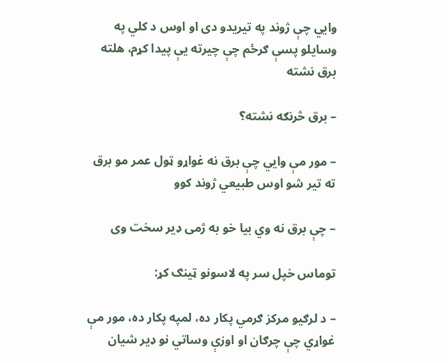وایي چې ژوند په تیریدو دی او اوس د کلي په وسایلو پسې ګرځم چې چیرته یې پیدا کړم، هلته برق نشته

– برق څرنګه نشته؟

– مور مې وایي چې برق نه غواړو ټول عمر مو برق ته تیر شو اوس طبیعي ژوند کوو

– چې برق نه وي بیا خو به ژمی ډیر سخت وی

توماس خپل سر په لاسونو ټینګ کړ:

– د لرګیو مرکز ګرمي پکار ده، لمپه پکار ده، مور مې غواړي چې چرګان او اوزې وساتي نو ډیر شیان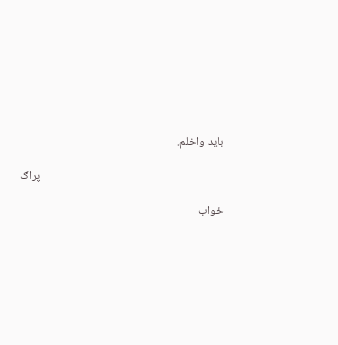باید واخلم.

                                                                     پراګ

ځواب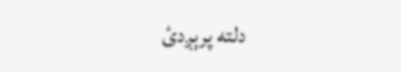دلته پرېږدئ